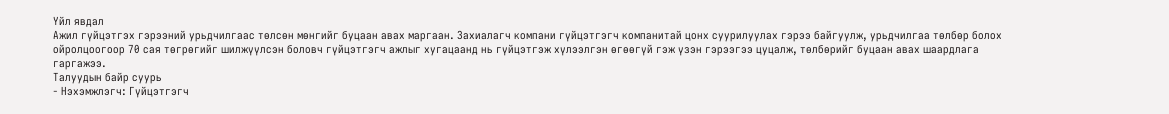Үйл явдал
Ажил гүйцэтгэх гэрээний урьдчилгаас төлсөн мөнгийг буцаан авах маргаан. Захиалагч компани гүйцэтгэгч компанитай цонх суурилуулах гэрээ байгуулж, урьдчилгаа төлбөр болох ойролцоогоор 70 сая төгрөгийг шилжүүлсэн боловч гүйцэтгэгч ажлыг хугацаанд нь гүйцэтгэж хүлээлгэн өгөөгүй гэж үзэн гэрээгээ цуцалж, төлбөрийг буцаан авах шаардлага гаргажээ.
Талуудын байр суурь
- Нэхэмжлэгч: Гүйцэтгэгч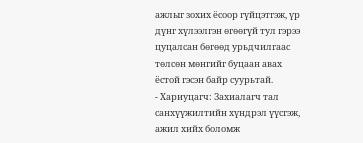ажлыг зохих ёсоор гүйцэтгэж, үр дүнг хүлээлгэн өгөөгүй тул гэрээ цуцалсан бөгөөд урьдчилгаас төлсөн мөнгийг буцаан авах ёстой гэсэн байр суурьтай.
- Хариуцагч: Захиалагч тал санхүүжилтийн хүндрэл үүсгэж, ажил хийх боломж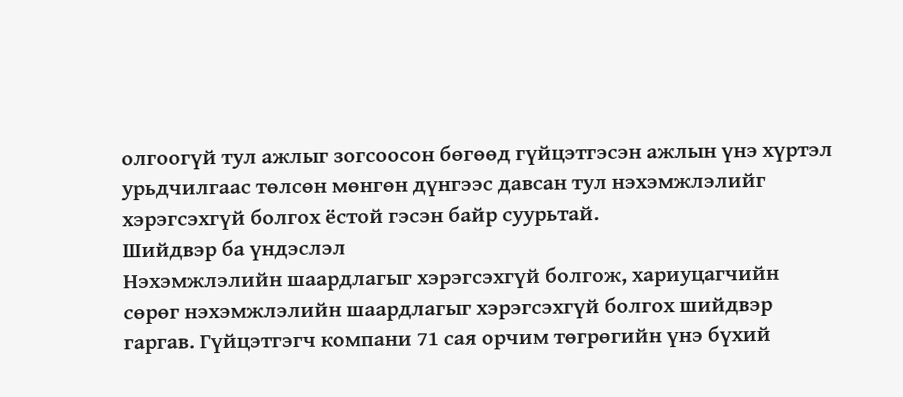олгоогүй тул ажлыг зогсоосон бөгөөд гүйцэтгэсэн ажлын үнэ хүртэл урьдчилгаас төлсөн мөнгөн дүнгээс давсан тул нэхэмжлэлийг хэрэгсэхгүй болгох ёстой гэсэн байр суурьтай.
Шийдвэр ба үндэслэл
Нэхэмжлэлийн шаардлагыг хэрэгсэхгүй болгож, хариуцагчийн сөрөг нэхэмжлэлийн шаардлагыг хэрэгсэхгүй болгох шийдвэр гаргав. Гүйцэтгэгч компани 71 сая орчим төгрөгийн үнэ бүхий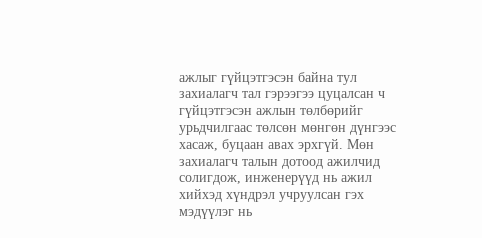ажлыг гүйцэтгэсэн байна тул захиалагч тал гэрээгээ цуцалсан ч гүйцэтгэсэн ажлын төлбөрийг урьдчилгаас төлсөн мөнгөн дүнгээс хасаж, буцаан авах эрхгүй. Мөн захиалагч талын дотоод ажилчид солигдож, инженерүүд нь ажил хийхэд хүндрэл учруулсан гэх мэдүүлэг нь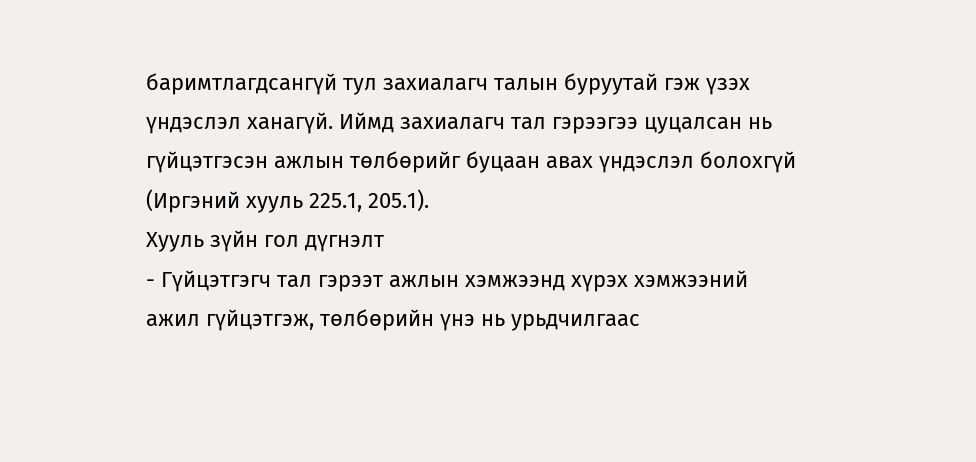баримтлагдсангүй тул захиалагч талын буруутай гэж үзэх үндэслэл ханагүй. Иймд захиалагч тал гэрээгээ цуцалсан нь гүйцэтгэсэн ажлын төлбөрийг буцаан авах үндэслэл болохгүй (Иргэний хууль 225.1, 205.1).
Хууль зүйн гол дүгнэлт
- Гүйцэтгэгч тал гэрээт ажлын хэмжээнд хүрэх хэмжээний ажил гүйцэтгэж, төлбөрийн үнэ нь урьдчилгаас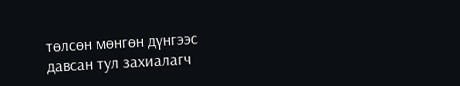төлсөн мөнгөн дүнгээс давсан тул захиалагч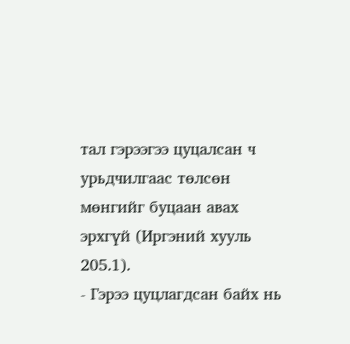тал гэрээгээ цуцалсан ч урьдчилгаас төлсөн мөнгийг буцаан авах эрхгүй (Иргэний хууль 205.1).
- Гэрээ цуцлагдсан байх нь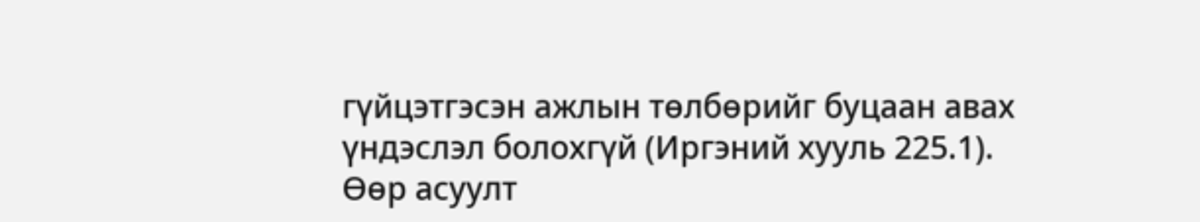гүйцэтгэсэн ажлын төлбөрийг буцаан авах үндэслэл болохгүй (Иргэний хууль 225.1).
Өөр асуулт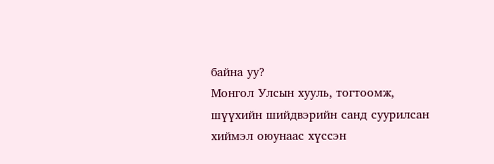байна уу?
Монгол Улсын хууль, тогтоомж, шүүхийн шийдвэрийн санд суурилсан хиймэл оюунаас хүссэн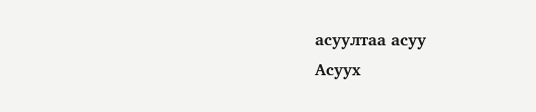асуултаа асуу
Асуух